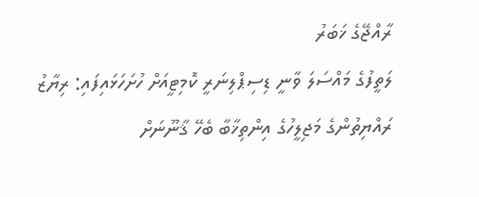ރާއްޖޭގެ ޚަބަރު
ލަތީފުގެ މައްސަލަ ވާނީ ޑިސިޕްލިނަރީ ކޮމިޓީއަށް ހުށަހަޅައިފައި: ރިޔާޒު
ރައްޔިތުންގެ މަޖިލީހުގެ އިންތިޚާބާ ބެހޭ ޤާނޫނަށް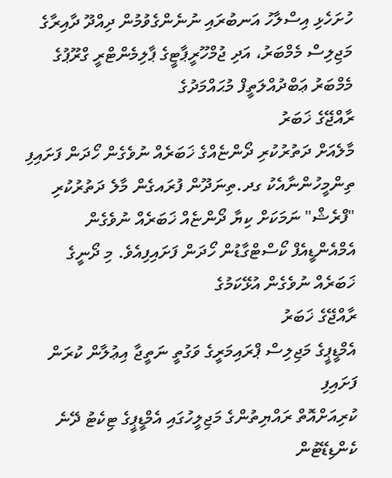ހުށަހެޅި އިސްލާހު އަނބުރައި ނުނެންގެވުމުން ދިއްދޫ ދާއިރާގެ މަޖިލިސް މެމްބަރު، އަދި ޖުމްހޫރީޕާޓީގެ ޕާލިމެންޓްރީ ގްރޫޕުގެ މެމްބަރު ޢަބްދުއްލަތީފް މުޙައްމަދުގެ
ރާއްޖޭގެ ޚަބަރު
މާލެއަށް ދަތުރުކުރި ދޯންޏެއްގެ ޚަބަރެއް ނުވެގެން ހޯދަން ފަށައިފި
ތިންމީހުންނާއެކު ގދ.ތިނަދޫން ފުރައގެން މާލެ ދަތުރުކުރި "ފްރެޝް" ނަމަކަށް ކިޔާ ދޯންޏެއް ޚަބަރެއް ނުވެގެން އެމްއެންޑީއެފް ކޯސްޓްގާޑުން ހޯދަން ފަށައިފިއެވެ. މި ދޯނީގެ ޚަބަރެއް ނުވެގެން އުޅޭކަމުގެ
ރާއްޖޭގެ ޚަބަރު
އެމްޑީޕީގެ މަޖިލިސް ޕްރައިމަރީގެ ވަގުތީ ނަތީޖާ އިޢުލާން ކުރަން ފަށައިފި
ކުރިއަށްއޮތް ރައްޔިތުންގެ މަޖިލީހުގައި އެމްޑީޕީގެ ޓިކެޓު ދޭނެ ކެންޑިޑޭޓުން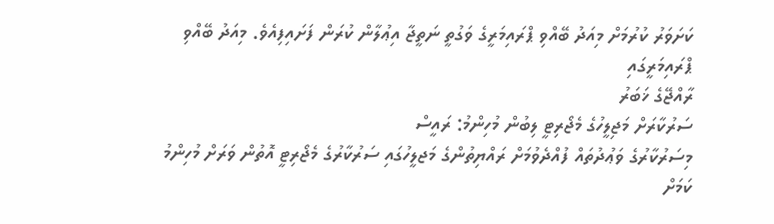ކަށަވަރު ކުރުމަށް މިއަދު ބޭއްވި ޕްރައިމަރީގެ ވަގުތީ ނަތީޖާ އިޢުލާން ކުރަން ފަށައިފިއެވެ. މިއަދު ބޭއްވި ޕްރައިމަރީގައި
ރާއްޖޭގެ ޚަބަރު
ސަރުކާރަށް މަޖިލީހުގެ މެޖޯރިޓީ ލިބުން މުހިންމު: ރައީސް
މިސަރުކާރުގެ ވަޢުދުތައް ފުއްދެވުމަށް ރައްޔިތުންގެ މަޖލީހުގައި ސަރުކާރުގެ މެޖޯރިޓީ އޮތުން ވަރަށް މުހިންމު ކަމަށް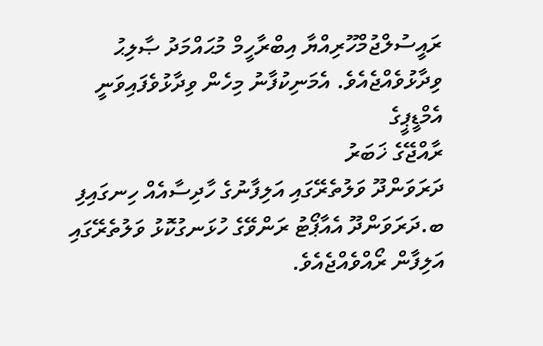ރައީސުލްޖުމްހޫރިއްޔާ އިބްރާހީމް މުޙައްމަދު ޞާލިޙު ވިދާޅުވެއްޖެއެވެ. އެމަނިކުފާނު މިހެން ވިދާޅުވެފައިވަނީ އެމްޑީޕީގެ
ރާއްޖޭގެ ޚަބަރު
ދަރަވަންދޫ ވަލުތެރޭގައި އަލިފާނުގެ ހާދިސާއެއް ހިނގައިފި
ބ.ދަރަވަންދޫ އެއާޕޯޓު ރަންވޭގެ ހުޅަނގުކޮޅު ވަލުތެރޭގައި އަލިފާން ރޯއްވެއްޖެއެވެ.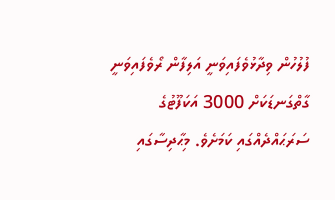ފުލުހުން ވިދާޅުވެފައިވަނީ އަލިފާން ރޯވެފައިވަނީ ގާތްގަނޑަކަށް 3000 އަކަފޫޓުގެ ސަރަޙައްދެއްގައި ކަމަށެވެ. މިޙާދިސާގައި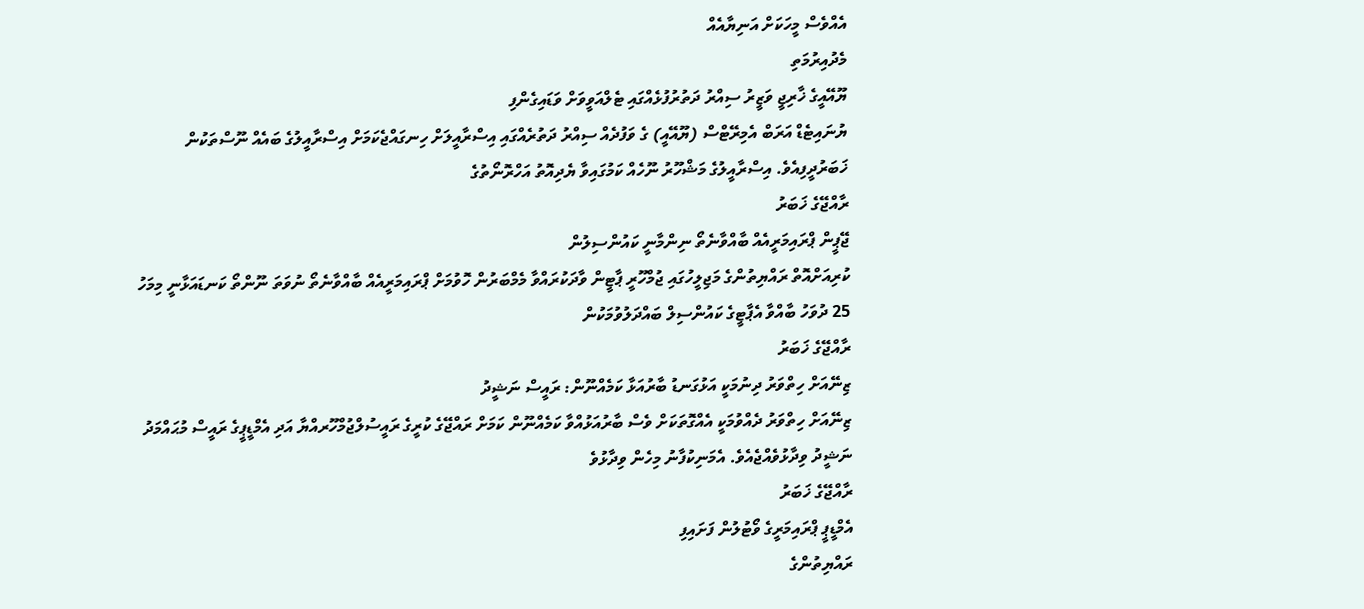އެއްވެސް މީހަކަށް އަނިޔާއެއް
މެދުއިރުމަތި
ޔޫއޭއީގެ ޚާރިޖީ ވަޒީރު ސިއްރު ދަތުރުފުޅެއްގައި ޓެލްއަވީވަށް ވަޑައިގެންފި
ޔުނައިޓެޑް އަރަބް އެމިރޭޓްސް (ޔޫއޭއީ) ގެ ވަފުދެއް ސިއްރު ދަތުރެއްގައި އިސްރާއީލަށް ހިނގައްޖެކަމަށް އިސްރާއީލުގެ ބައެއް ނޫސްތަކުން ޚަބަރުދީފިއެވެ. އިސްރާއީލުގެ މަޝްހޫރު ނޫހެއް ކަމުގައިވާ ޔެދިއޮތު އަހްރޮނޯތުގެ
ރާއްޖޭގެ ޚަބަރު
ޖޭޕީން ޕްރައިމަރީއެއް ބާއްވާނެތޯ ނިންމާނީ ކައުންސިލުން
ކުރިއަށްއޮތް ރައްޔިތުންގެ މަޖިލީހުގައި ޖުމްހޫރީ ޕާޓީން ވާދަކުރައްވާ މެމްބަރުން ހޮވުމަށް ޕްރައިމަރީއެއް ބާއްވާނެތޯ ނުވަތަ ނޫންތޯ ކަނޑައަޅާނީ މިމަހު 25 ދުވަހު ބާއްވާ އެޕާޓީގެ ކައުންސިލް ބައްދަލުވުމަކުން
ރާއްޖޭގެ ޚަބަރު
ޒިނޭއަށް ހިތްވަރު ދިނުމަކީ އަޅުގަނޑު ބާރުއަޅާ ކަމެއްނޫން: ރައީސް ނަޝީދު
ޒިނޭއަށް ހިތްވަރު ދެއްވުމަކީ އެއްގޮތަކަށް ވެސް ބާރުއަޅުއްވާ ކަމެއްނޫން ކަމަށް ރައްޖޭގެ ކުރީގެ ރައީސުލްޖުމްހޫރއްޔާ އަދި އެމްޑީޕީގެ ރައީސް މުޙައްމަދު ނަޝީދު ވިދާޅުވެއްޖެއެވެ. އެމަނިކުފާނު މިހެން ވިދާޅުވެ
ރާއްޖޭގެ ޚަބަރު
އެމްޑީޕީ ޕްރައިމަރީގެ ވޯޓުލުން ފަށައިފި
ރައްޔިތުންގެ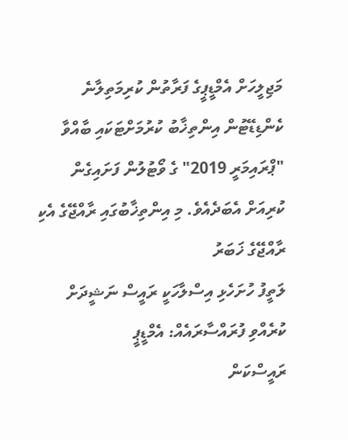މަޖިލީހަށް އެމްޑީޕީގެ ފަރާތުން ކުރިމަތިލާނެ ކެންޑިޑޭޓުން އިންތިޚާބު ކުރުމަށްޓަކައި ބާއްވާ "ޕްރައިމަރީ 2019" ގެ ވޯޓުލުން ފަށައިގެން ކުރިއަށް އެބަދެއެވެ. މި އިންތިޚާބުގައި ރާއްޖޭގެ އެކި
ރާއްޖޭގެ ޚަބަރު
ލަތީފު ހުށަހެޅި އިސްލާހަކީ ރައީސް ނަޝީދަށް ކުރެއްވި ފުރައްސާރައެއް: އެމްޑީޕީ
ރައީސްކަން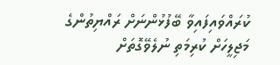ކުރައްވައިފައިވާ ބޭފުޅުންނަށް ރައްޔިތުންގެ މަޖިލީހަށް ކުރިމަތި ނުލެވޭގޮތަށް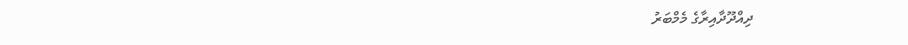ދިއްދޫދާއިރާގެ މެމްބަރު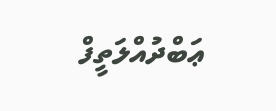ޢަބްދުއްލަތީފް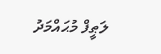ލަޠީފް މުޙައްމަދު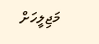މަޖިލީހަށް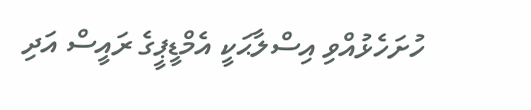ހުށަހެޅުއްވި އިސްލާޙަކީ އެމްޑީޕީގެ ރައީސް އަދި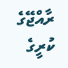ރާއްޖޭގެ ކުރީގެ